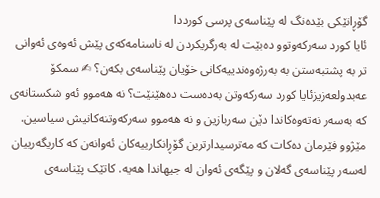گۆڕانێکی بێدەنگ لە پێناسەی پرسی کورددا
ئایا کورد سەرکەوتوو دەبێت لە بەرگریکردن لە ناسنامەکەی پێش ئەوەی ئەوانی تر بە پشتبەستن بە بەرژەوەندییەکانی خۆیان پێناسەی بکەن؟ ✍ سمکۆ عەبدولعەزیزئایا کورد سەرکەوتن بەدەست دەهێنێت؟ نە هەموو ئەو شکستانەی کە بەسەر نەتەوەکاندا دێن سەربازین و نە هەموو سەرکەوتنەکانیش سیاسین. مێژوو فێرمان دەکات کە مەترسیدارترین گۆڕانکارییەکان ئەوانەن کە کاریگەرییان لەسەر پێناسەی گەلان و پێگەی ئەوان لە جیهاندا هەیە. کاتێک پێناسەی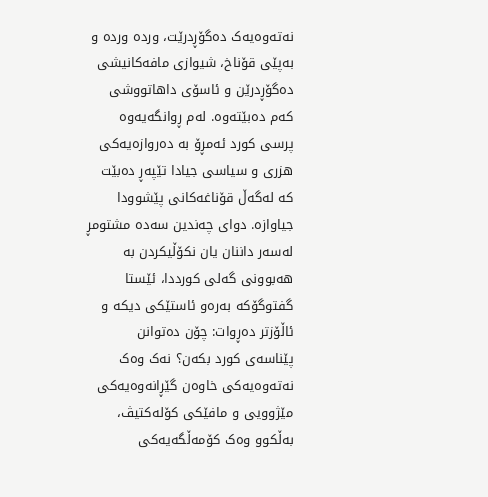نەتەوەیەک دەگۆڕدرێت، وردە وردە و بەپێی قۆناخ، شیوازی مافەکانیشی دەگۆڕدرێن و ئاسۆی داهاتووشی کەم دەبێتەوە. لەم ڕوانگەیەوە پرسی کورد ئەمڕۆ بە دەروازەیەکی هزری و سیاسی جیادا تێپەڕ دەبێت کە لەگەڵ قۆناغەکانی پێشوودا جیاوازە. دوای چەندین سەدە مشتومڕ لەسەر داننان یان نکۆڵیکردن بە هەبوونی گەلی کورددا، ئێستا گفتوگۆکە بەرەو ئاستێکی دیکە و ئاڵۆزتر دەڕوات: چۆن دەتوانن پێناسەی کورد بکەن؟ نەک وەک نەتەوەیەکی خاوەن گێڕانەوەیەکی مێژوویی و مافێکی کۆلەکتیڤ، بەڵکوو وەک کۆمەڵگەیەکی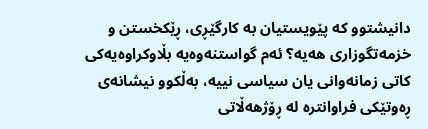دانیشتوو کە پێویستیان بە کارگێڕی، ڕێکخستن و خزمەتگوزاری هەیە؟ ئەم گواستنەوەیە بڵاوکراوەیەکی کاتی زمانەوانی یان سیاسی نییە، بەڵکوو نیشانەی ڕەوتێکی فراوانترە لە ڕۆژهەڵاتی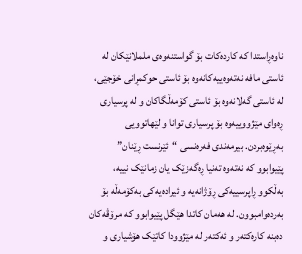ناوەڕاستدا کە کاردەکات بۆ گواستنەوەی ململانێکان لە ئاستی مافە نەتەوەییەکانەوە بۆ ئاستی حوکمڕانی خۆجێی، لە ئاستی گەلانەوە بۆ ئاستی کۆمەڵگاکان و لە پرسیاری ڕەوای مێژووییەوە بۆ پرسیاری توانا و لێهاتوویی بەڕێوەبردن. بیرمەندی فەرەنسی “ئێرنست ڕێنان” پێیوابوو کە نەتەوە تەنیا ڕەگەزێک یان زمانێک نییە، بەڵکوو ڕاپرسییەکی ڕۆژانەیە و ئیرادەیەکی بەکۆمەڵە بۆ بەردەوامبوون. لە هەمان کاتدا هێگل پێیوابوو کە مرۆڤەکان دەبنە کارەکتەر و ئەکتەر لە مێژوودا کاتێک هۆشیاری و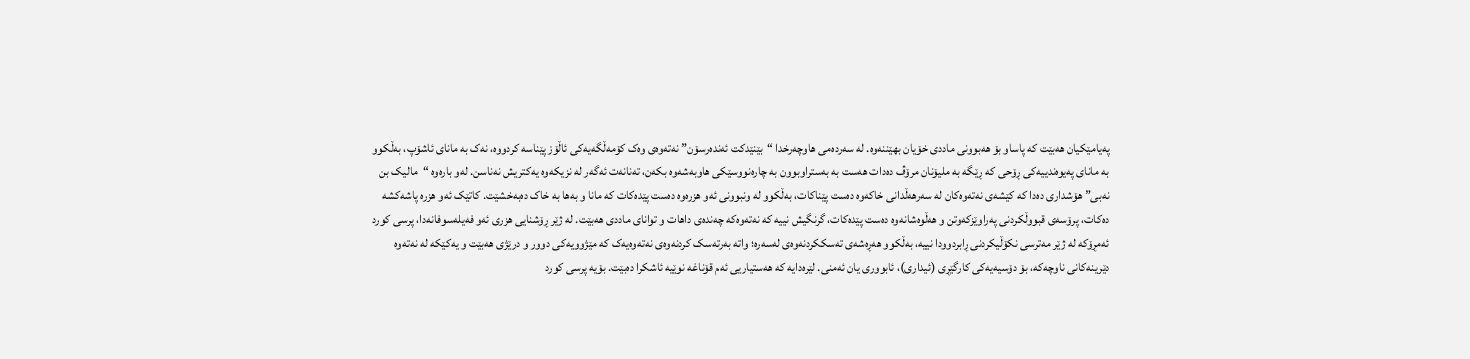پەیامێکیان هەبێت کە پاساو بۆ هەبوونی ماددی خۆیان بهێننەوە. لە سەردەمی هاوچەرخدا “بێنێدکت ئەندەرسۆن” نەتەوەی وەک کۆمەڵگەیەکی ئاڵۆز پێناسە کردووە، نەک بە مانای ئاشۆپ، بەڵکوو بە مانای پەیوەندییەکی ڕۆحی کە ڕێگە بە ملیۆنان مرۆڤ دەدات هەست بە بەستراوبوون بە چارەنووسێکی هاوبەشەوە بکەن، تەنانەت ئەگەر لە نزیکەوە یەکتریش نەناسن. لەو بارەوە “مالیک بن نەبی” هۆشداری دەدا کە کێشەی نەتەوەکان لە سەرهەڵدانی خاکەوە دەست پێناکات، بەڵکوو لە ونبوونی ئەو هزرەوە دەست پێدەکات کە مانا و بەها بە خاک دەبەخشێت. کاتێک ئەو هزرە پاشەکشە دەکات، پرۆسەی قبووڵکردنی پەراوێزکەوتن و هەڵوەشانەوە دەست پێدەکات، گرنگیش نییە کە نەتەوەکە چەندەی داهات و توانای ماددی هەبێت. لە ژێر ڕۆشنایی هزری ئەو فەیلەسوفانەدا، پرسی کورد ئەمڕۆکە لە ژێر مەترسی نکۆڵیکردنی ڕابردوودا نییە، بەڵکوو هەڕەشەی تەسککردنەوەی لەسەرە؛ واتە بەرتەسک کردنەوەی نەتەوەیەک کە مێژوویەکی دوور و درێژی هەبێت و یەکێکە لە نەتەوە دێرینەکانی ناوچەکە، بۆ دۆسیەیەکی کارگێڕی (ئیداری)، ئابووری یان ئەمنی. لێرەدایە کە هەستیاریی ئەم قۆناغە نوێیە ئاشکرا دەبێت. بۆیە پرسی کورد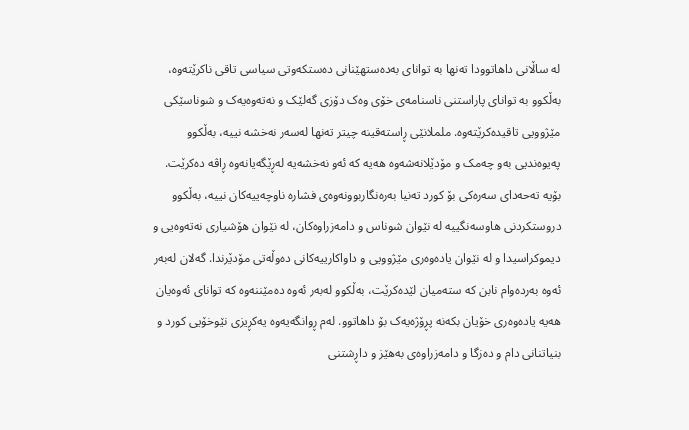لە ساڵانی داهاتوودا تەنها بە توانای بەدەستهێنانی دەستکەوتی سیاسی تاقی ناکرێتەوە، بەڵکوو بە توانای پاراستنی ناسنامەی خۆی وەک دۆزی گەلێک و نەتەوەیەک و شوناسێکی مێژوویی تاقیدەکرێتەوە. ململانێی ڕاستەقینە چیتر تەنها لەسەر نەخشە نییە، بەڵکوو پەیوەندیی بەو چەمک و مۆدێلانەشەوە هەیە کە ئەو نەخشەیە لەڕێگەیانەوە ڕاڤە دەکرێت. بۆیە تەحەدای سەرەکی بۆ کورد تەنیا بەرەنگاربوونەوەی فشارە ناوچەییەکان نییە، بەڵکوو دروستکردنی هاوسەنگییە لە نێوان شوناس و دامەزراوەکان، لە نێوان هۆشیاری نەتەوەیی و دیموکراسیدا و لە نێوان یادەوەری مێژوویی و داواکارییەکانی دەوڵەتی مۆدێرندا. گەلان لەبەر ئەوە بەردەوام نابن کە ستەمیان لێدەکرێت، بەڵکوو لەبەر ئەوە دەمێننەوە کە توانای ئەوەیان هەیە یادەوەری خۆیان بکەنە پڕۆژەیەک بۆ داهاتوو. لەم ڕوانگەیەوە یەکڕیزی نێوخۆیی کورد و بنیاتنانی دام و دەزگا و دامەزراوەی بەهێز و داڕشتنی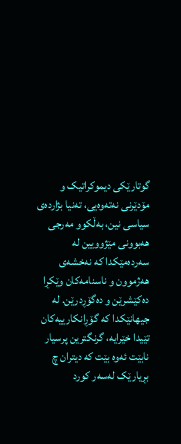گوتارێکی دیموکراتیک و مۆدێرنی نەتەوەیی، تەنیا بژاردەی سیاسی نین، بەڵکوو مەرجی هەبوونی مێژوویین لە سەردەمێکدا کە نەخشەی هەژموون و ناسنامەکان وێکڕا دەکێشرێن و دەگۆڕدرێن. لە جیهانێکدا کە گۆڕانکارییەکان تێیدا خێرایە، گرنگترین پرسیار نابێت ئەوە بێت کە دیتران چ بڕیارێک لەسەر کورد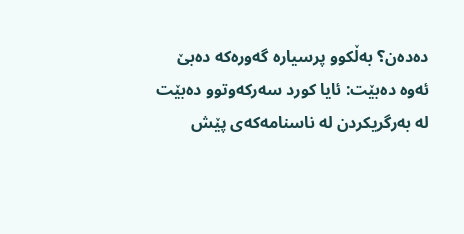دەدەن؟ بەڵکوو پرسیارە گەورەکە دەبێ ئەوە دەبێت: ئایا کورد سەرکەوتوو دەبێت لە بەرگریکردن لە ناسنامەکەی پێش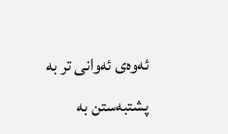ئەوەی ئەوانی تر بە پشتبەستن بە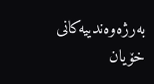بەرژەوەندییەکانی خۆیان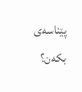پێناسەی بکەن؟